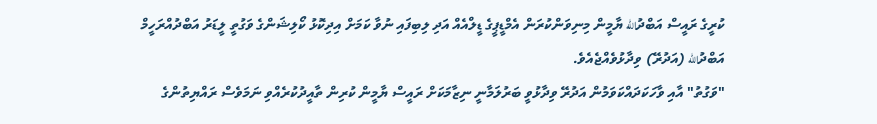ކުރީގެ ރައީސް އަބްދުالله ޔާމީން މިނިވަންކުރަން އެމްޑީޕީގެ ޑީލްއެއް އަދި ލިބިފައި ނުވާ ކަމަށް އިދިކޮޅު ކޯލިޝަންގެ ވަގުތީ ލީޑަރު އަބްދުއްރަހީމް އަބްދުالله (އަދުރޭ) ވިދާޅުވެއްޖެއެވެ.
"ވަގުތު" އާއި ވާހަކަދައްކަވަމުން އަދުރޭ ވިދާޅުވީ ބަރުލަމާނީ ނިޒާމަކަށް ރައީސް ޔާމީން ކުރިން ތާއީދުކުރެއްވި ނަމަވެސް ރައްޔިތުންގެ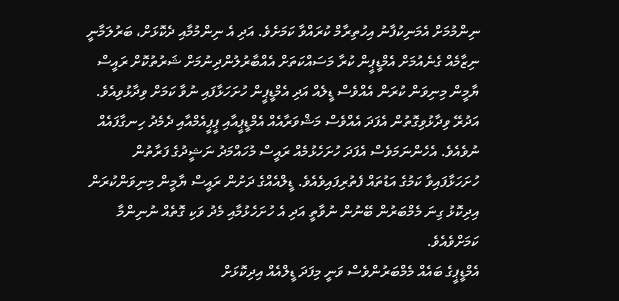ނިންމުމަށް އެމަނިކުފާނު އިހުތިރާމް ކުރައްވާ ކަމަށެވެ. އަދި އެ ނިންމުމާއި ދެކޮޅަށް، ބަރުލަމާނީ ނިޒާމެއް ގެނެއުމަށް އެމްޑީޕީން ކުރާ މަސައްކަތަށް އެއްބާރުލުންދިނުމަށް ޝަރުތުކޮށް ރައީސް ޔާމީން މިނިވަން ކުރަން އެއްވެސް ޑީލެއް އަދި އެމްޑީޕީން ހުށަހަޅާފައި ނުވާ ކަމަށް ވިދާޅުވިއެވެ.
އަދުރޭ ވިދާޅުވިގޮތުން އެފަދަ އެއްވެސް މަޝްވަރާއެއް އެމްޑީޕީއާއި ޕީޕީއެމްއާއި ދެމެދު ހިނގާފައެއް ނުވެއެވެ. އެހެންނަމަވެސް އެފަދަ ހުށަހެޅުމެއް ރައީސް މުހައްމަދު ނަޝީދުގެ ފަރާތުން ހުށަހަޅާފައިވާ ކަމުގެ އަޑުތައް ފެތުރިފައިވެއެވެ. ޑީލްއެއްގެ ދަށުން ރައީސް ޔާމީން މިނިވަންކުރަން އިދިކޮޅު ގިނަ މެމްބަރުން ބޭނުން ނުވާތީ އަދި އެ ހުށަހެޅުމާއި މެދު ވަކި ގޮތެއް ނުނިންމާ ކަމަށްވެއެވެ.
އެމްޑީޕީގެ ބައެއް މެމްބަރުންވެސް ވަނީ މިފަދަ ޑީލްއެއް އިދިކޮޅަށް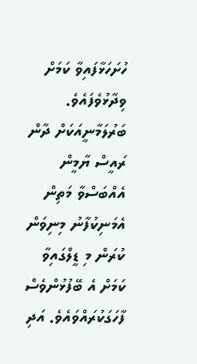ހުށަހަޅާފައިވާ ކަމަށް ވިދާޅުވެފައެވެ. ބަރުލަމާނީއަކަށް ދާން ރައީސް ޔާމީން އެއްބަސްވާ މަތިން އެމަނިކުފާނު މިނިވަން ކުރަން މި ޑީލްގައިވާ ކަމަށް އެ ބޭފުޅުންވެސް ފާހަގަކުރައްވައެވެ. އަދި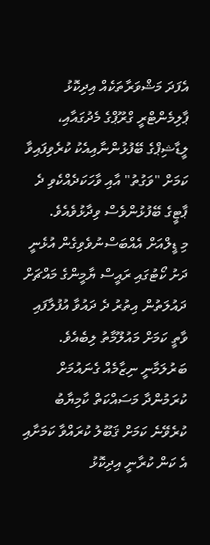އެފަދަ މަޝްވަރާތަކެއް އިދިކޮޅު ޕާލިމެންޓްރީ ގްރޫޕްގެ މެދުގައާއި، ލީޑާޝިޕްގެ ބޭފުޅުންނާއިއެކު ކުރެވިފައިވާ ކަމަށް "ވަގުތު" އާއި ވާހަކަދެއްކެވި ދެ ޕާޓީގެ ބޭފުޅުންވެސް ވިދާޅުވެއެވެ.
މި ޑީލްއަށް އެއްބަސްނުވެވިގެން އުޅެނީ ދަށު ކޯޓުގައި ރައީސް ޔާމީންގެ މައްޗަށް ދައުލަތުން އިތުރު ދެ ދައުވާ އުފުލާފައި ވާތީ ކަމަށް މައުލޫމާތު ލިބެއެވެ.
ބަރުލަމާނީ ނިޒާމެއް ގެނައުމަށް ކުރަމުންދާ މަސައްކަތް ކާމިޔާބު ކުރެވޭނެ ކަމަށް ޤަބޫލު ކުރައްވާ ކަމަށާއި އެ ކަން ކުރާނީ އިދިކޮޅު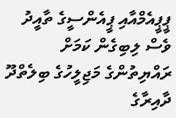ޕީޕީއެމްއާއި ޕީއެންސީގެ ތާއީދު ވެސް ލިބިގެން ކަމަށް ރައްޔިތުންގެ މަޖިލީހުގެ ބިލެތްދޫ ދާއިރާގެ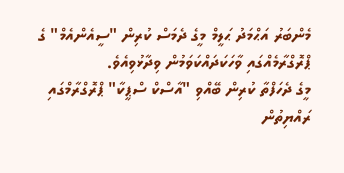މެންބަރު އަޙްމަދު ޙަލީމް މީގެ ދެމަސް ކުރިން "ސީއެންއެމް" ގެ ޕްރޮގްރާމެއްގައި ވާހަކަދައްކަވަމުން ވިދާޅުވިއެވެ.
މީގެ ދެހަފްތާ ކުރިން ބޭއްވި "އާސްކް ސްޕީކާ" ޕްރޮގްރާމްގައި ރައްޔިތުން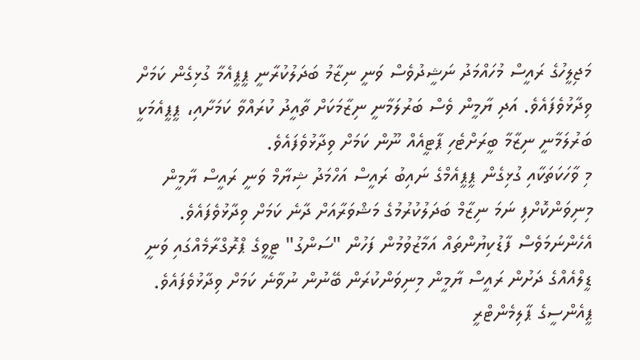މަޖިލީހުގެ ރައީސް މުހައްމަދު ނަޝީދުވެސް ވަނީ ނިޒާމު ބަދަލުކުރާނީ ޕީޕީއެމާ ގުޅިގެން ކަމަށް ވިދާޅުވެފައެވެ. އަދި ޔާމީން ވެސް ބަރުލަމާނީ ނިޒާމަކަށް ތާއީދު ކުރައްވާ ކަމަށާއި، ޕީޕީއެމަކީ ބަރުލަމާނީ ނިޒާމާ ބީރަށްޓެހި ޕާޓީއެއް ނޫން ކަމަށް ވިދާޅުވެފައެވެ.
މި ވާހަކަތަކާއި ގުޅިގެން ޕީޕީއެމްގެ ނައިބު ރައީސް އަހްމަދު ޝިޔާމް ވަނީ ރައީސް ޔާމީން މިނިވަންކޮށްފި ނަމަ ނިޒާމް ބަދަލުކުރުމުގެ މަޝްވަރާއަށް ދާނެ ކަމަށް ވިދާޅުވެފައެވެ. އެހެންނަމަވެސް ފާޑުކިޔުންތައް އަމާޒުވުމުން ފަހުން "ސަންގު" ޓީވީގެ ޕްރޮގްރާމެއްގައި ވަނީ ޑީލްއެއްގެ ދަށުން ރައީސް ޔާމީން މިނިވަންކުރަން ބޭނުން ނުވާނެ ކަމަށް ވިދާޅުވެފައެވެ.
ޕީއެންސީގެ ޕާލިމެންޓްރީ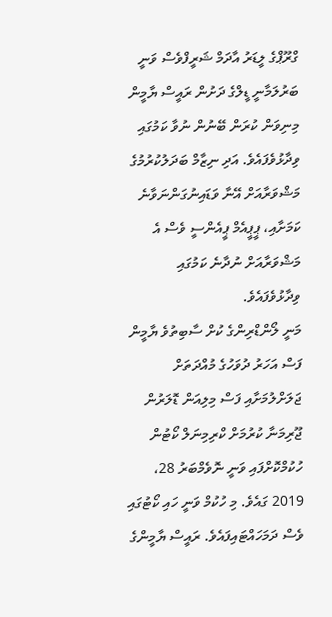ގްރޫޕްގެ ލީޑަރު އާދަމް ޝަރީފްވެސް ވަނީ ބަރުލަމާނީ ޑީލްގެ ދަށުން ރައީސް ޔާމީން މިނިވަން ކުރަން ބޭނުން ނުވާ ކަމުގައި ވިދާޅުވެފައެވެ. އަދި ނިޒާމް ބަދަލުކުރުމުގެ މަޝްވަރާއަށް އޭނާ ވަޑައިނުގަންނަވާނެ ކަމަށާއި، ޕީޕީއެމް ޕީއެންސީ ވެސް އެ މަޝްވަރާއަށް ނުދާނެ ކަމުގައި ވިދާޅުވެފައެވެ.
މަނީ ލޯންޑްރިންގެ ކުށް ސާބިތުވެ ޔާމީން ފަސް އަހަރު ދުވަހުގެ މުއްދަތަށް ޖަލަށްލުމަށާއި ފަސް މިލިއަން ޑޮލަރުން ޖޫރިމަނާ ކުރުމަށް ކްރިމިނަލް ކޯޓުން ހުކުމްކޮށްފައި ވަނީ ނޮވެމްބަރު 28، 2019 ގައެވެ. މި ހުކުމް ވަނީ ހައި ކޯޓުގައި ވެސް ދަމަހައްޓައިފައެވެ. ރައީސް ޔާމީންގެ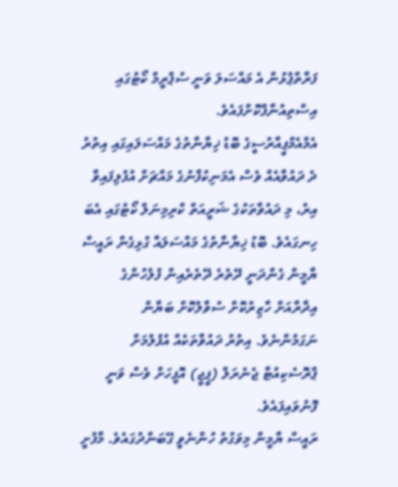ފަރާތްޕުޅުން އެ މައްސަލަ ވަނީ ސުޕްރީމް ކޯޓުގައި އިސްތިއުނާފްކޮށްފައެވެ.
އެމްއެމްޕީއާރުސީގެ ބޮޑު ޚިޔާނާތުގެ މައްސަލައިގައި އިތުރު ދެ ދައުވާއެއް ވެސް އެމަނިކުފާނުގެ މައްޗަށް އުފުލިފައިވާ އިރު، މި ދައުވާތަކުގެ ޝަރީއަތް ކްރިމިނަލް ކޯޓުގައި އެބަ ހިނގައެވެ. ބޮޑު ޚިޔާނާތުގެ މައްސަލައާ ގުޅިގެން ރައީސް ޔާމީން ގެންދަނީ ދޭތެރެ ދޭތެރެއިން ފުލުހުންގެ އިދާރާއަށް ހާޒިރުކޮށް ސުވާލުކޮށް ބަޔާން ނަގަމުންނެވެ. އިތުރު ދައުވާތަކެއް އުފުލުމަށް ޕްރޮސެކިއުޓާ ޖެނެރަލް (ޕީޖީ) އޮފީހަށް ވެސް ވަނީ ފޮނުވައިފައެވެ.
ރައީސް ޔާމީން މިވަގުތު ހުންނެވީ ގޭބަންދުގައެވެ. މާފުށީ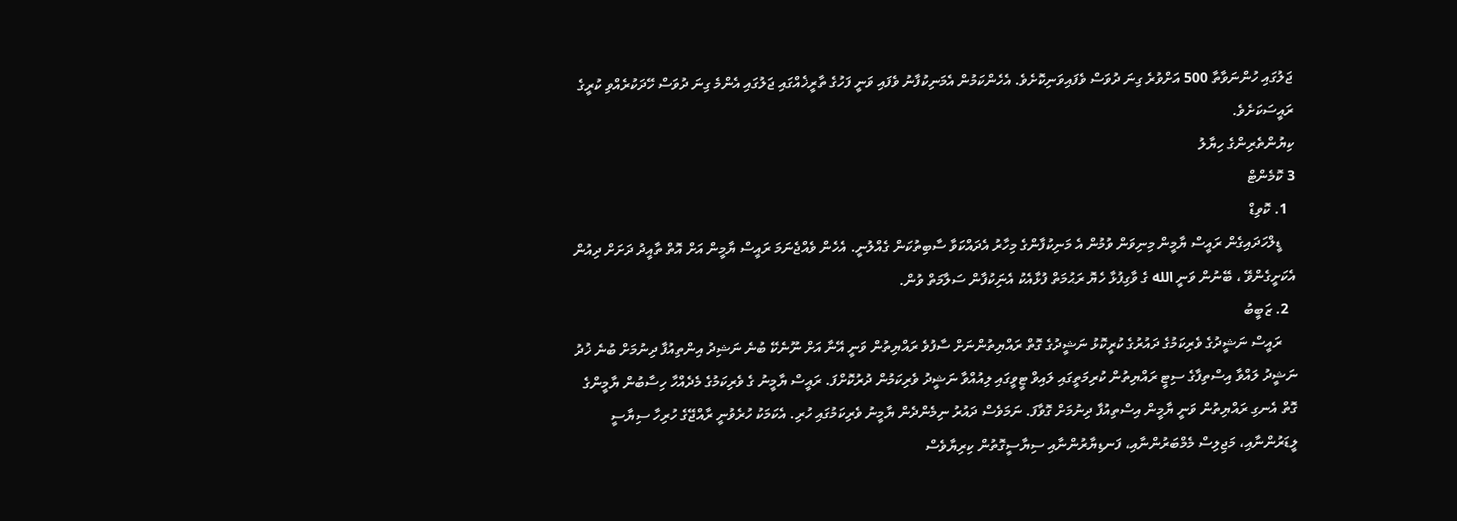ޖަލުގައި ހުންނަވާތާ 500 އަށްވުރެ ގިނަ ދުވަސް ވެފައިވަނިކޮށެވެ. އެހެންކަމުން އެމަނިކުފާނު ވެފައި ވަނީ ފަހުގެ ތާރީޚެއްގައި ޖަލުގައި އެންމެ ގިނަ ދުވަސް ހޭދަކުރެއްވި ކުރީގެ ރައީސަކަށެވެ.
ކިޔުންތެރިންގެ ހިޔާލު
3 ކޮމެންޓް
  1. ކޮވިޑް
    ޑީލްހަދައިގެން ރައީސް ޔާމީން މިނިވަން ވުމުން އެ މަނިކުފާންގެ މިހާރު އެދައްކަވާ ސާބިތުކަން ގެއްލުނީ. އެހެން ވެއްޖެނަމަ ރައީސް ޔާމީން އަށް އޮތް ތާއީދު ދަށަށް ދިއުން އެކަށީގެންވޭ ، ބޭނުން ވަނީ الله ގެ ވާގިފުޅާ ހެޔޮ ރަޙުމަތް ފުޅާއެކު އެނަިކުފާން ސަލާމަތް ވުން.
  2. ޒަބީބު
    ރައީސް ނަޝީދުގެ ވެރިކަމުގެ ދައުރުގެ ކުރީކޮޅު ނަޝީދުގެ ގޮތް ރައްޔިތުންނަށް ސާފުވެ ރައްޔިތުން ވަނީ އޭނާ އަށް ނޫނެކޭ ބުނެ ނަޝިދު އިންތިއުފާ ދިނުމަށް ބުނެ ޚުދު ނަޝީދު ލައްވާ އިސްތިފާގެ ސިޓީ ރައްޔިތުން ކުރިމަތީގައި ލައިވް ޓީވީގައި ލިއުއްވާ ނަޝީދު ވެރިކަމުން ދުރުކޮށްފަ. ރައީސް ޔާމީނު ގެ ވެރިކަމުގެ މެދެއްހާ ހިސާބުން ޔާމީންގެ ގޮތް އެނގި ރައްޔިތުން ވަނީ ޔާމީން އިސްތިއުފާ ދިނުމަށް ގޮވާފަ. ނަމަވެސް ދައުރު ނިމެންދެން ޔާމީނު ވެރިކަމުގައި ހުރި. އެކަމަކު ހުރެވުނީ ރާއްޖޭގެ ހުރިހާ ސިޔާސީ ލީޑަރުންނާއި، މަޖިލިސް މެމްބަރުންނާއި، ފަނޑިޔާރުންނާއި ސިޔާސީގޮތުން ކިރިޔާވެސް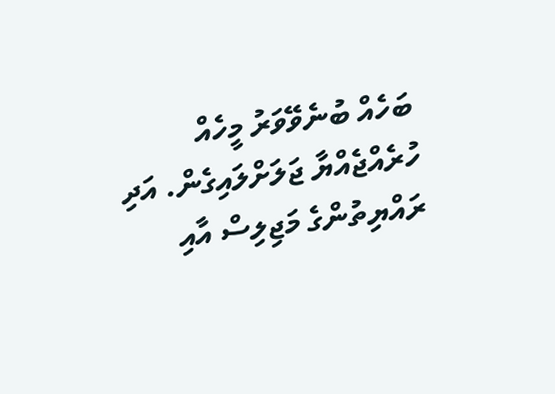ބަހެއް ބުނެވޭވަރު މީހެއް ހުރެއްޖެއްޔާ ޖަލަށްލައިގެން. އަދި ރައްޔިތުންގެ މަޖިލިސް އާއި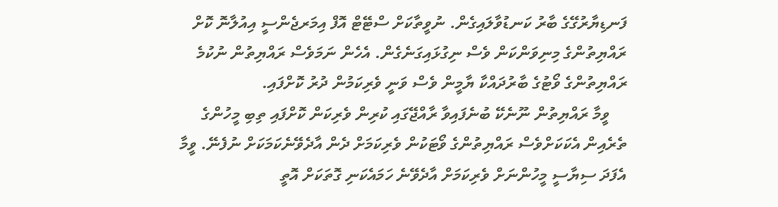ފަނޑިޔާރުގޭގެ ބާރު ކަނޑުވާލައިގެން. ނުވީތާކަށް ސްޓޭޓް އޮފް އިމަރޖެންސީ އިއުލާނޮ ކޮށް ރައްޔިތުންގެ މިނިވަންކަން ވެސް ނިގުޅައިގަނެގެން. އެހެން ނަމަވެސް ރައްޔިތުން ނުކުމެ ރައްޔިތުންގެ ވޯޓުގެ ބާރުދައްކާ ޔާމީން ވެސް ވަނީ ވެރިކަމުން ދުރު ކޮށްފައި.
    ވީމާ ރައްޔިތުން ނޫނެކޭ ބުނެފައިވާ ރާއްޖޭގައި ކުރިން ވެރިކަން ކޮށްފައި ތިބި މީހުންގެ ތެރެއިން އެކަކަށްވެސް ރައްޔިތުންގެ ވޯޓަކުން ވެރިކަމަށް ދެން އާދެވޭނެކަމަކަށް ނުފެނޭ. ވީމާ އެފަދަ ސިޔާސީ މީހުންނަށް ވެރިކަމަށް އާދެވޭނެ ހަމައެކަނި ގޮތަކަށް އޮތީ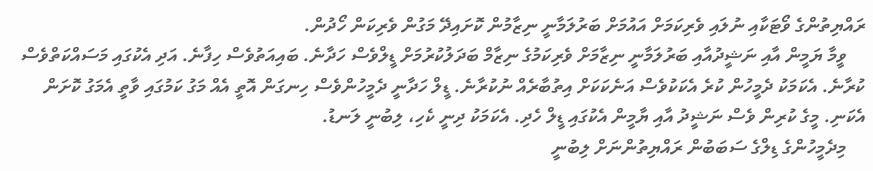ރައްޔިތުންގެ ވޯޓަކާއި ނުލައި ވެރިކަމަށް އައުމަށް ބަރުލަމާނީ ނިޒާމުން ކޮށައިދޭ މަގުން ވެރިކަން ހޯދުން.
    ވީމާ ޔަމީން އާއި ނަޝީދުއާއި ބަރުލަމާނީ ނިޒާމަށް ވެރިކަމުގެ ނިޒާމް ބަދަލުކުރުމަށް ޑީލްވެސް ހަދާނެ. ބައިއަތުވެސް ހިފާނެ. އަދި އެކުގައި މަސައްކަތްވެސް ކުރާނެ. އެކަމަކު ދެމީހުން ކުރެ އެކަކުވެސް އަނެކަކަށް އިތުބާރެއް ނުކުރާނެ. ޑީލް ހަދާނީ ދެމީހުންވެސް ހިނގަން އޮތީ އެއް މަގު ކަމުގައި ވާތީ އެމަގު ކޮށަން އެކަނި. މީގެ ކުރިން ވެސް ނަޝީދު އާއި ޔާމީން އެކުގައި ޑީލް ހެދި. އެކަމަކު ދިނީ ކެހި، ލިބުނީ ލަނޑު.
    މިދެމީހުންގެ ޑިލްގެ ސަބަބުން ރައްޔިތުންނަށް ލިބުނީ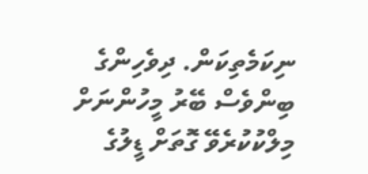ނިކަމެތިކަން. ދިވެހިންގެ ބިންވެސް ބޭރު މީހުންނަށް މިލްކުކުރެވޭ ގޮތަށް ޑީލުގެ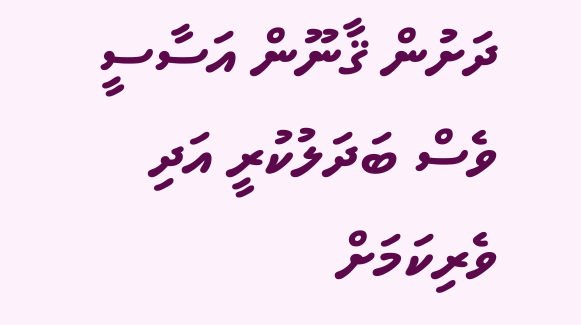ދަށުން ޤާނޫން އަސާސީ ވެސް ބަދަލުކުރީ އަދި ވެރިކަމަށް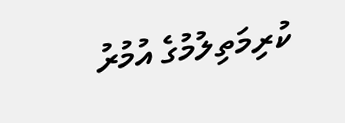ކުރިމަތިލުމުގެ އުމުރު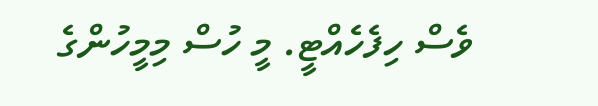ވެސް ހިފެހެއްޓީ. މީ ހުސް މިމީހުންގެ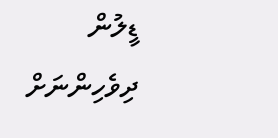ޑީލުން ދިވެހިންނަށް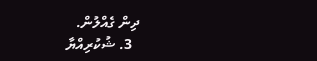ދިން ގެއްލުން.
  3. ޝުކުރިއްޔާ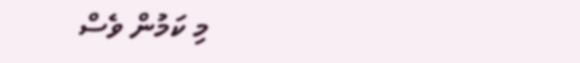މި ކަމުން ވެސް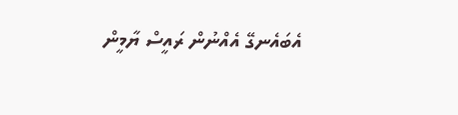އެބައެނގޭ އެއްނުން ރައީސް ޔާމީން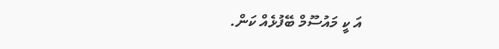އަ ކީ މައުސޫމް ބޭފުޅެއް ކަން.